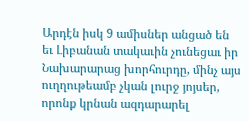Արդէն իսկ 9 ամիսներ անցած են եւ Լիբանան տակաւին չունեցաւ իր Նախարարաց խորհուրդը, մինչ այս ուղղութեամբ չկան լուրջ յոյսեր, որոնք կրնան ազդարարել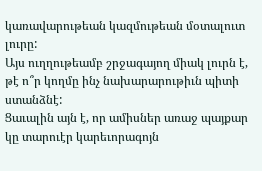կառավարութեան կազմութեան մօտալուտ լուրը:
Այս ուղղութեամբ շրջագայող միակ լուրն է, թէ ո՞ր կողմը ինչ նախարարութիւն պիտի ստանձնէ:
Ցաւալին այն է, որ ամիսներ առաջ պայքար կը տարուէր կարեւորագոյն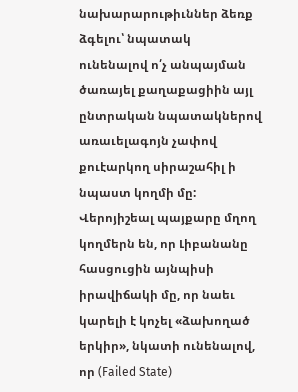նախարարութիւններ ձեռք ձգելու՝ նպատակ ունենալով ո՛չ անպայման ծառայել քաղաքացիին այլ ընտրական նպատակներով առաւելագոյն չափով քուէարկող սիրաշահիլ ի նպաստ կողմի մը:
Վերոյիշեալ պայքարը մղող կողմերն են, որ Լիբանանը հասցուցին այնպիսի իրավիճակի մը, որ նաեւ կարելի է կոչել «ձախողած երկիր», նկատի ունենալով, որ (Failed State)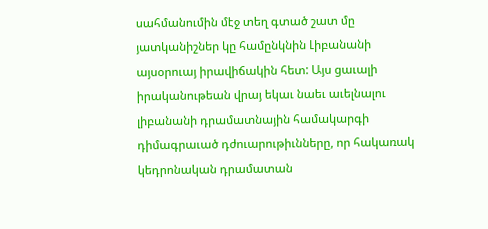սահմանումին մէջ տեղ գտած շատ մը յատկանիշներ կը համընկնին Լիբանանի այսօրուայ իրավիճակին հետ: Այս ցաւալի իրականութեան վրայ եկաւ նաեւ աւելնալու լիբանանի դրամատնային համակարգի դիմագրաւած դժուարութիւնները, որ հակառակ կեդրոնական դրամատան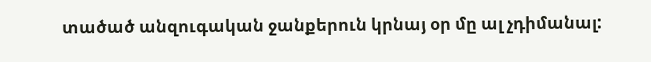տածած անզուգական ջանքերուն կրնայ օր մը ալ չդիմանալ: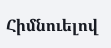Հիմնուելով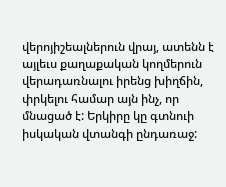վերոյիշեալներուն վրայ, ատենն է այլեւս քաղաքական կողմերուն վերադառնալու իրենց խիղճին, փրկելու համար այն ինչ, որ մնացած է: Երկիրը կը գտնուի իսկական վտանգի ընդառաջ: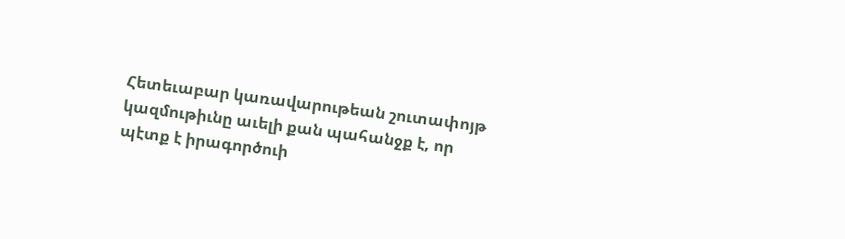Հետեւաբար կառավարութեան շուտափոյթ կազմութիւնը աւելի քան պահանջք է, որ պէտք է իրագործուի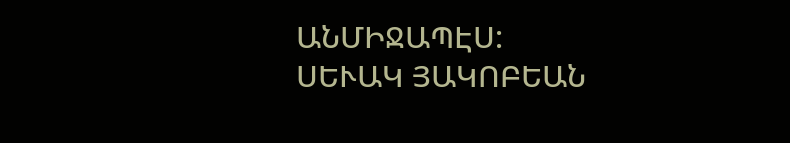ԱՆՄԻՋԱՊԷՍ:
ՍԵՒԱԿ ՅԱԿՈԲԵԱՆ